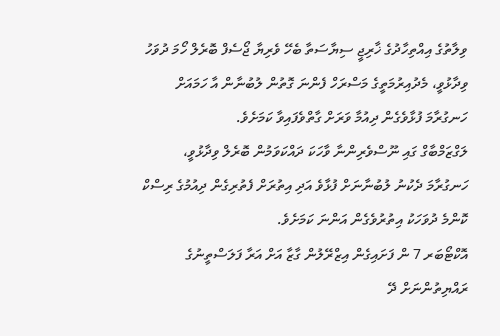ވިލާތުގެ އިއްތިހާދުގެ ޚާރިޖީ ސިޔާސަތާ ބެހޭ ވެރިޔާ ޖޯސެފް ބޮރެލް ހޯމަ ދުވަހު ވިދާޅުވީ، މެދުއިރުމަތީގެ މަސްރަހް ފެންނަ ގޮތުން ލުބުނާން އާ ހަމައަށް ހަނގުރާމަ ފުޅާވެގެން ދިއުމާ ވަރަށް ގާތްވެފައިވާ ކަމަށެވެ.
ލަގްޒަމްބާގް ގައި ނޫސްވެރިންނާ ވާހަކަ ދައްކަވަމުން ބޮރެލް ވިދާޅުވީ، ހަނގުރާމަ ދެކުނު ލުބުނާނަށް ފުޅާވެ އަދި އިތުރަށް ފެތުރިގެން ދިއުމުގެ ރިސްކް ކޮންމެ ދުވަހަކު އިތުރުވެގެން އަންނަ ކަމަށެވެ.
އޮކްޓޯބަރ 7 ން ފަށައިގެން އިޒްރޭލުން ގާޒާ އަށް އަރާ ފަލަސްތީނުގެ ރައްޔިތުންނަށް ދޭ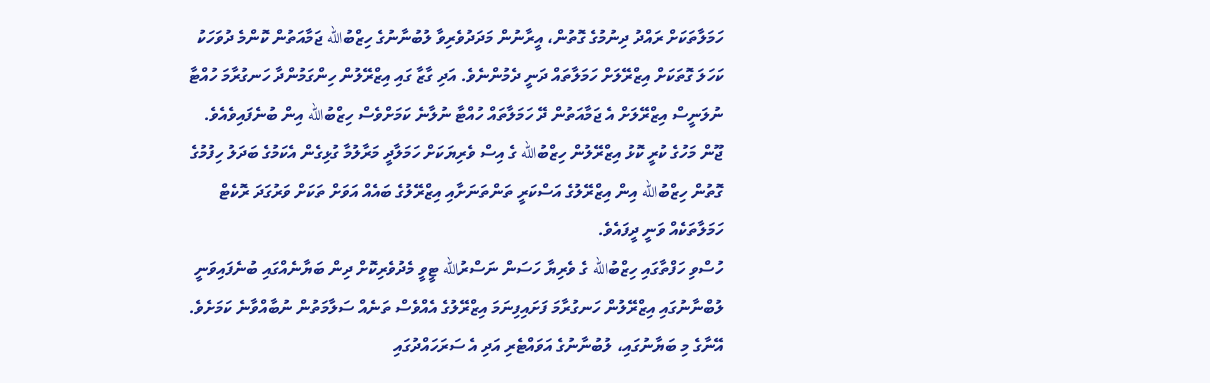ހަމަލާތަކަށް ރައްދު ދިނުމުގެ ގޮތުން، އީރާނުން މަދަދުވެރިވާ ލުބުނާނުގެ ހިޒްބުالله ޖަމާއަތުން ކޮންމެ ދުވަހަކު ކަހަލަ ގޮތަކަށް އިޒްރޭލަށް ހަމަލާތައް ދަނީ ދެމުންނެވެ. އަދި ގާޒާ ގައި އިޒްރޭލުން ހިންގަމުންދާ ހަނގުރާމަ ހުއްޓާ ނުލަނީސް އިޒްރޭލަށް އެ ޖަމާއަތުން ދޭ ހަމަލާތައް ހުއްޓާ ނުލާނެ ކަމަށްވެސް ހިޒްބުالله އިން ބުނެފައިވެއެވެ.
ޖޫން މަހުގެ ކުރީ ކޮޅު އިޒްރޭލުން ހިޒްބުالله ގެ އިސް ވެރިޔަކަށް ހަމަލާދީ މަރާލުމާ ގުޅިގެން އެކަމުގެ ބަދަލު ހިފުމުގެ ގޮތުން ހިޒްބުالله އިން އިޒްރޭލުގެ އަސްކަރީ ތަންތަނަށާއި އިޒްރޭލުގެ ބައެއް އަވަށް ތަކަށް ވަރުގަދަ ރޮކެޓް ހަމަލާތަކެއް ވަނީ ދީފައެވެ.
ހުސްވި ހަފްތާގައި ހިޒްބުالله ގެ ވެރިޔާ ހަސަން ނަސްރުالله ޓީވީ މެދުވެރިކޮށް ދިން ބަޔާނެއްގައި ބުނެފައިވަނީ ލުބްނާނުގައި އިޒްރޭލުން ހަނގުރާމަ ފަށައިފިނަމަ އިޒްރޭލުގެ އެއްވެސް ތަނެއް ސަލާމަތުން ނުބާއްވާނެ ކަމަށެވެ.
އޭނާގެ މި ބަޔާނުގައި، ލުބުނާނުގެ އަވައްޓެރި އަދި އެ ސަރަހައްދުގައި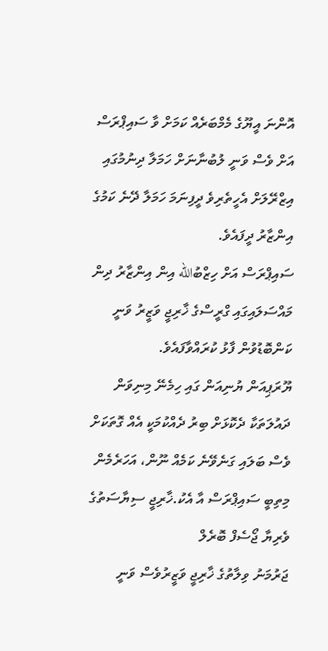އޮންނަ އީޔޫގެ މެމްބަރެއް ކަމަށް ވާ ސައިޕްރަސް އަށް ވެސް ވަނީ ލުބުނާނަށް ހަމަލާ ދިނުމުގައި އިޒްރޭލަށް އެހީތެރިވެ ދީފިނަމަ ހަމަލާ ދޭނެ ކަމުގެ އިންޒާރު ދީފައެވެ.
ސައިޕްރަސް އަށް ހިޒްބުالله އިން އިންޒާރު ދިން މައްސަލައިގައި ގްރީސްގެ ޚާރިޖީ ވަޒީރު ވަނީ ކަންބޮޑުވުން ފާޅު ކުރައްވާފައެވެ.
ޔޫރަޕިއަން ޔުނިއަން ގައި ހިމެނޭ މިނިވަން ދައުލަތަކާ ދެކޮޅަށް ބިރު ދެއްކުމަކީ އެއް ގޮތަކަށް ވެސް ބަލައި ގަނެވޭނެ ކަމެއް ނޫން، އަހަރެމެން މިތިބީ ސައިޕްރަސް އާ އެކު.ޚާރިޖީ ސިޔާސަތުގެ ވެރިޔާ ޖޯސެފް ބޮރެލް
ޖަރުމަނު ވިލާތުގެ ޚާރިޖީ ވަޒީރުވެސް ވަނީ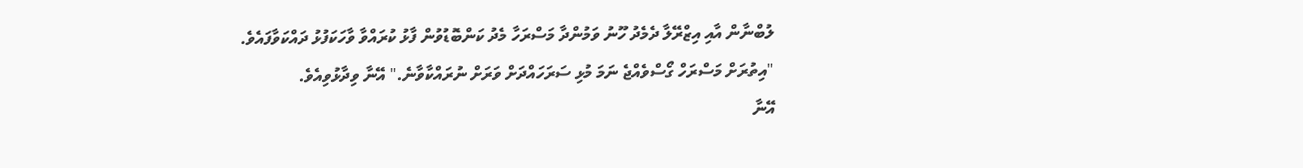ލުބްނާން އާއި އިޒްރޭލާ ދެމެދު ހޫނު ވަމުންދާ މަސްރަހާ މެދު ކަންބޮޑުވުން ފާޅު ކުރައްވާ ވާހަކަފުޅު ދައްކަވާފައެވެ.
"އިތުރަށް މަސްރަހް ގޯސްވެއްޖެ ނަމަ މުޅި ސަރަހައްދަށް ވަރަށް ނުރައްކާވާނެ." އޭނާ ވިދާޅުވިއެވެ.
އޭނާ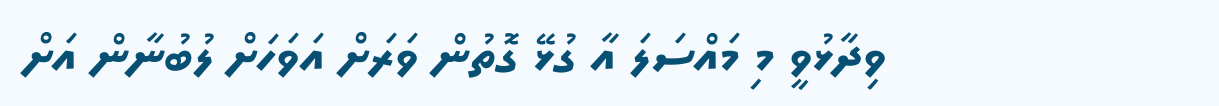ވިދާޅުވީ މި މައްސަލަ އާ ގުޅޭ ގޮތުން ވަރަށް އަވަހަށް ލުބުނާން އަށް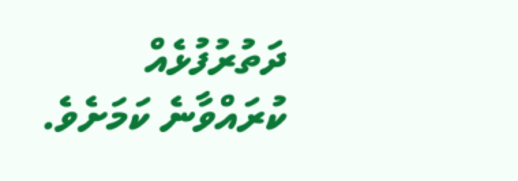ދަތުރުފުޅެއް ކުރައްވާނެ ކަމަށެވެ.